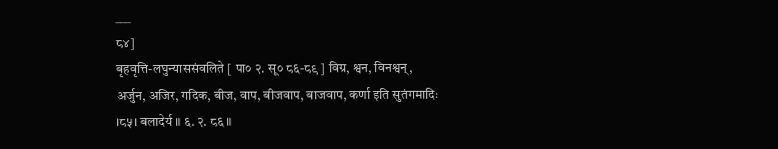___
८४]
बृहवृत्ति-लघुन्याससंवलिते [ पा० २. सू० ८६-८९ ] विग्र, श्वन, विनश्वन्, अर्जुन, अजिर, गदिक, बीज, वाप, बीजवाप, बाजवाप, कर्णा इति सुतंगमादिः ।८५। बलादेर्य ॥ ६. २. ८६ ॥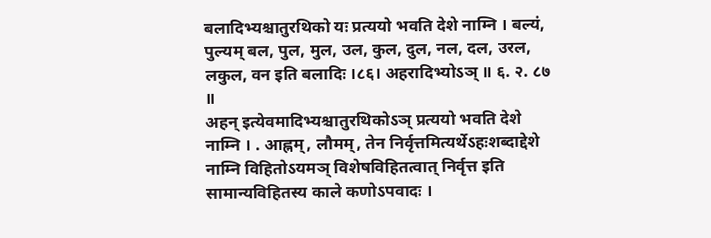बलादिभ्यश्चातुरथिको यः प्रत्ययो भवति देशे नाम्नि । बल्यं, पुल्यम् बल, पुल, मुल, उल, कुल, दुल, नल, दल, उरल, लकुल, वन इति बलादिः ।८६। अहरादिभ्योऽञ् ॥ ६. २. ८७ ॥
अहन् इत्येवमादिभ्यश्चातुरथिकोऽञ् प्रत्ययो भवति देशे नाम्नि । . आह्नम्, लौमम्, तेन निर्वृत्तमित्यर्थेऽहःशब्दाद्देशे नाम्नि विहितोऽयमञ् विशेषविहितत्वात् निर्वृत्त इति सामान्यविहितस्य काले कणोऽपवादः ।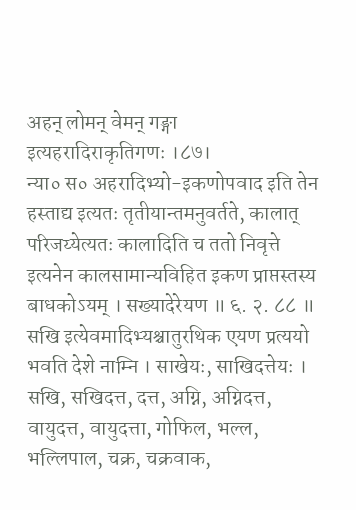अहन् लोमन् वेमन् गङ्गा इत्यहरादिराकृतिगणः ।८७।
न्या० स० अहरादिभ्यो-इकणोपवाद इति तेन हस्ताद्य इत्यतः तृतीयान्तमनुवर्तते, कालात् परिजय्येत्यतः कालादिति च ततो निवृत्ते इत्यनेन कालसामान्यविहित इकण प्राप्तस्तस्य बाधकोऽयम् । सख्यादेरेयण ॥ ६. २. ८८ ॥
सखि इत्येवमादिभ्यश्चातुरथिक एयण प्रत्ययो भवति देशे नाम्नि । साखेयः, साखिदत्तेयः । सखि, सखिदत्त, दत्त, अग्नि, अग्निदत्त, वायुदत्त, वायुदत्ता, गोफिल, भल्ल, भल्लिपाल, चक्र, चक्रवाक,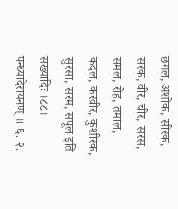छगल, अशोक, सीरक, सरक, वीर, चीर, सरस, समल, रोह, तमाल, कदल, करवीर, कुशीरक, सुरसा, सरम, सपूल इति सख्यादिः ।८८। पन्थ्यादेरायनण् ॥ ६. २.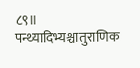८९॥
पन्थ्यादिभ्यश्चातुराणिक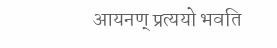आयनण् प्रत्ययो भवति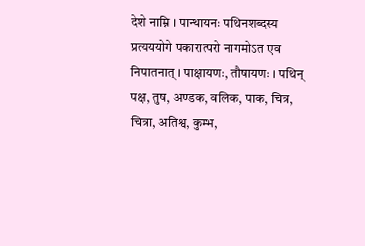देशे नाम्नि । पान्थायनः पथिनशब्दस्य प्रत्यययोगे पकारात्परो नागमोऽत एव निपातनात् । पाक्षायणः, तौषायणः । पथिन् पक्ष, तुष, अण्डक, वलिक, पाक, चित्र, चित्रा, अतिश्व, कुम्भ,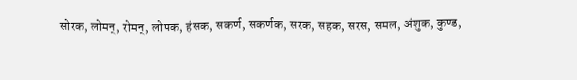सोरक, लोमन्, रोमन्, लोपक, हंसक, सकर्ण, सकर्णक, सरक, सहक, सरस, समल, अंशुक, कुण्ड,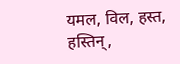यमल, विल, हस्त, हस्तिन्,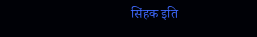सिंहक इति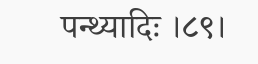पन्थ्यादिः ।८९।